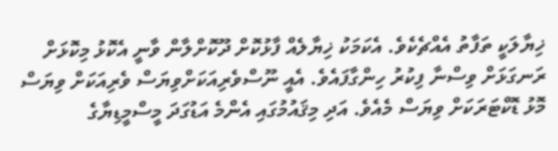ޚިޔާލަކީ ތަފާތު އެއްޗެކެވެ. އެކަމަކު ޚިޔާލެއް ފާޅުކޮށް ދޫކޮށްލާން ވާނީ އެކޮޅު މިކޮޅަށް ރަނގަޅަށް ވިސްނާ ފިކުރު ހިންގާފައެވެ. އެއީ ނޫސްވެރިއަކަށްވިޔަސް ވެރިއަކަށް ވިޔަސް މޮޅު ޑޮކްޓަރަކަށް ވިޔަސް މެއެވެ. އަދި މިޤައުމުގައި އެންމެ އަޑުގަދަ މީސްމީޑިޔާގެ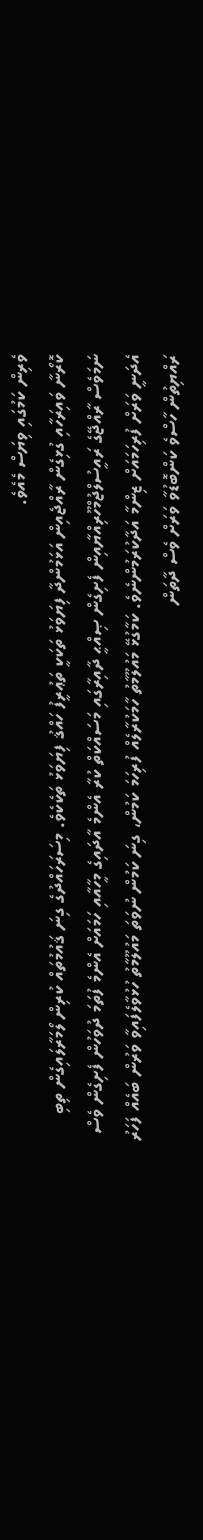ވެރިން ކަމުގައި ވިޔަސް މެއެވެ.
ކޮރޯނާ ވައިރަހާއި ގުޅިގެން ރާއްޖެއިން އަޅަމުންދާ ފިޔަވަޅު ތަކަކީ ތަޢުރީފު ހައްޤު ފިޔަވަޅު ތަކެކެވެ. މިސަރަހައްދުގެ ގިނަ ޤައުމުތައް ކުރިން ލޯމަރާލައިގެން ތިބި ނަމަވެސް ރާއްޖޭގެ ރައީސުލްޖުމްހޫރިއްޔާއިން ފެށިގެން ޞިއްޙީ ދާއިރާގައި މަސައްކަތް ކުރާ އެންމެ އާދައިގެ މީހާއާއި ހަމައަށް އެންމެ ފުތަމަ ދުވަހުން ފެށިގެން ވެސް އެދަނީ ވަރަށް ފުރިހަމައަށް ޒިންމާ އަދާކުރަމުންނެވެ. ކަމާގުޅޭ މައުލޫމާތު ހާމަކުރާލެއް ފުރިހަމަ ކަމުން، ގިނަ ކަމުން ނުވަތަ މައުލޫމާތު ހުޅުވާލެފައިވާ ވަރުން ބައެއް ފަހަރު ރައްޔިތުން ހާސްވެ ކަންބޮޑުވާ ވަރަށް ވެސް ދާތަން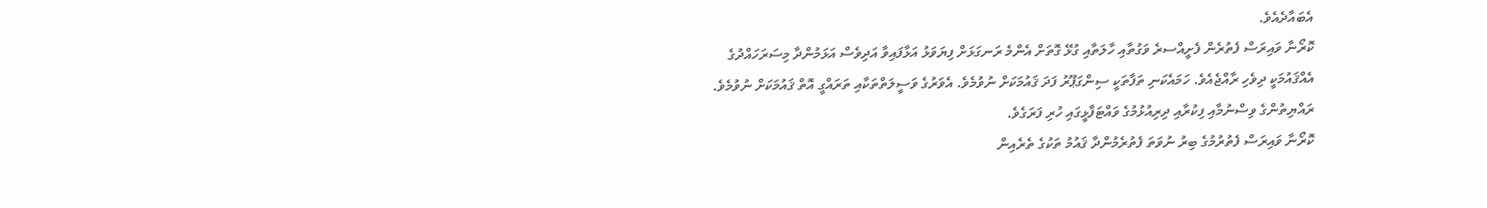އެބައާދެއެވެ.
ކޮރޯނާ ވައިރަސް ފެތުރެން ފެށީއްސރެ ވަގުތާއި ހާލަތާއި ގުޅޭ ގޮތަށް އެންމެ ރަނގަޅަށް ފިޔަވަޅު އަޅާފައިވާ އަދިވެސް އަޅަމުންދާ މިސަރަހައްދުގެ އެއްޤައުމަކީ ދިވެހި ރާއްޖެއެވެ. ހަމައެކަނި ތަފާތަކީ ސިންގަޕޫރު ފަދަ ޤައުމަކަށް ނުވުމެވެ. އެވަރުގެ ވަސީލަތްތަކާއި ތަރައްގީ އޮތް ޤައުމަކަށް ނުވުމެވެ. ރައްޔިތުންގެ ވިސްނުމާއި ފިކުރާއި ދިރިއުޅުމުގެ ވައްޓަފާޅީގައި ހުރި ފަރަގެވެ.
ކޮރޯނާ ވައިރަސް ފެތުރުމުގެ ބިރު ނުވަތަ ފެތުރެމުންދާ ޤައުމު ތަކުގެ ތެރެއިން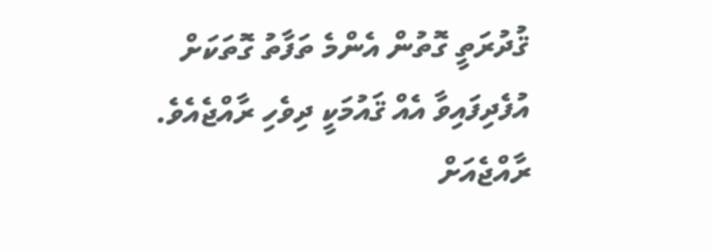ޤުދުރަތީ ގޮތުން އެންމެ ތަފާތު ގޮތަކަށް އުފެދިފައިވާ އެއް ޤައުމަކީ ދިވެހި ރާއްޖެއެވެ. ރާއްޖެއަށް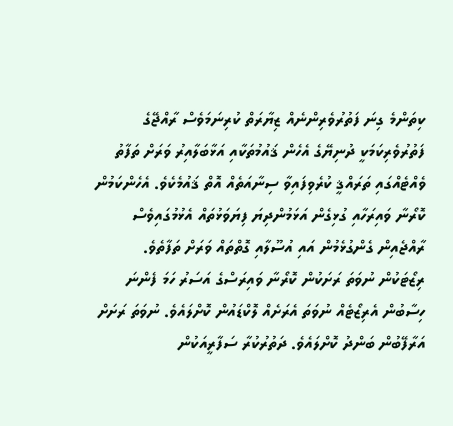ކިތަންމެ ގިނަ ފަތުރުވެރިންނެއް ޒިޔާރަތް ކުރިނަމަވެސް ރާއްޖޭގެ ފަތުރުވެރިކަމަކީ ދުނިޔޭގެ އެހެން ޤައުމުތަކާއި އަޅާބަލާއިރު ވަރަށް ތަފާތު ވެއްޓެއްގައި ތަރައްޤީ ކުރެވިފައިވާ ސިނާއަތެއް އޮތް ޤައުމެކެވެ. އެހެންކަމުން ކޮރޯނާ ވައިރަހާއި ގުޅިގެން އަޅަމުންދިޔަ ފިޔަވަޅުތައް އެޅުމުގައިވެސް ރާއްޖެއިން ގެންގުޅެމުން އައި އުސޫލާއި ގޮތްތައް ވަރަށް ތަފާތެވެ.
ރިޒޯޓަކުން ނުވަތަ ރަށަކުން ކޮރޯނާ ވައިރަސްގެ އަސަރު ހަމަ ފެންނަ ހިސާބުން އެރިޒޯޓެއް ނުވަތަ އެރަށެއް ލޮކްޑައުން ކޮށްލައެވެ. ނުވަތަ ރަށަށް އަރާފޭބުން ބަންދު ކޮށްލައެވެ. ދަތުރުކުރާ ސަފާރީއަކުން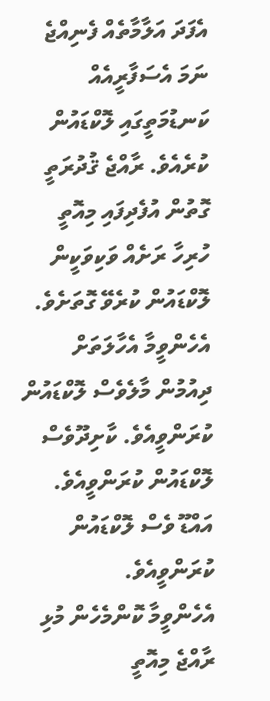އެފަދަ އަލާމާތެއް ފެނިއްޖެ ނަމަ އެސަފާރީއެއް ކަނޑުމަތީގައި ލޮކްޑައުން ކުރެއެވެ. ރާއްޖެ ޤުދުރަތީ ގޮތުން އުފެދިފައި މިއޮތީ ހުރިހާ ރަށެއް ވަކިވަކީން ލޮކްޑައުން ކުރެވޭ ގޮތަށެވެ. އެހެންވީމާ އެހާލަތަށް ދިއުމުން މާލެވެސް ލޮކްޑައުން ކުރަންވީއެވެ. ކާށިދޫވެސް ލޮކްޑައުން ކުރަންވީއެވެ. އައްޑޫ ވެސް ލޮކްޑައުން ކުރަންވީއެވެ.
އެހެންވީމާ ކޮންމެހެން މުޅި ރާއްޖެ މިއޮތީ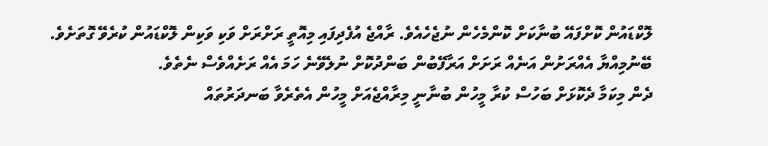ލޮކްޑައުން ކޮށްފައޭ ބުނާކަށް ކޮންމެހެން ނުޖެހެއެވެ. ރާއްޖެ އުފެދިފައި މިއޮތީ ރަށްރަށް ވަކި ވަކިން ލޮކްޑައުން ކުރެވޭ ގޮތަށެވެ. ބޭނުމިއްޔާ އެއްރަށުން އަނެއް ރަށަށް އަރާފޭބުން ބަންދުކޮށް ނުލެވޭނެ ހަމަ އެއް ރަށެއްވެސް ނެތެވެ.
ދެން މިކަމާ ދެކޮޅަށް ބަހުސް ކުރާ މީހުން ބުނާނީ މިރާއްޖެއަށް މީހުން އެތެރެވާ ބަނދަރުތައް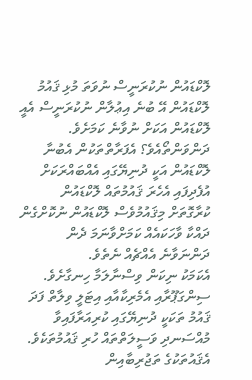ލޮކްޑައުން ނުކުރަނީސް ނުވަތަ މުޅި ޤައުމު ލޮކްޑައުން އޭ ބުނެ އިޢުލާން ނުކުރަނީސް އެއީ ލޮކްޑައުން އަކަށް ނުވާނެ ކަމަށެވެ. ދަންވަންތޯއެވެ؟ އެފަރާތްތަކުން އެބުނާ ލޮކްޑައުން އަކީ ދުނިޔޭގައި އެއްބައްރަކަށް އުފެދިފައި އެހެރަ ޤައުމުތައް ލޮކްޑައުން ކުރާގޮތަށް މިޤައުމުވެސް ލޮކްޑައުން ނުކޮށްގެން ދައްކާ ވާހަކައެއް ކަމަށްވާނަމަ ދެން ދަންނަވާނެ އެއްޗެއް ނެތެވެ.
އެކަމަކު ނިކަން ވިސްނާލަމާ ހިނގާށެވެ. ސިންގަޕޫރާއި އެމެރިކާއާއި އިޓަލީ ވިލާތް ފަދަ ޤައުމު ތަކަކީ ދުނިޔޭގައި ކުރިއަރާފައިވާ މުއްސަނދި ވަސީލަތްތައް ހުރި ޤައުމުތަކެވެ. އެޤައުތަކުގެ ތަޖުރިބާއިން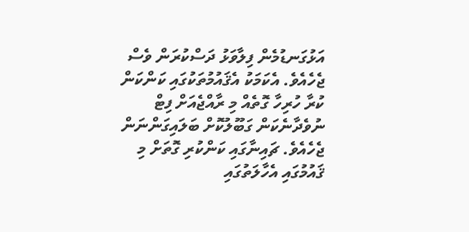އަޅުގަނޑުމެން ފިލާވަޅު ދަސްކުރަން ވެސް ޖެހެއެވެ. އެކަމަކު އެޤައުމުތަކުގައި ކަންކަން ކުރާ ހުރިހާ ގޮތެއް މި ރާއްޖެއަށް ފިޓް ނުވެދާނެކަން ގަބޫލުކޮށް ބަލައިގަންނަން ޖެހެއެވެ. ޗައިނާގައި ކަންކުރި ގޮތަށް މި ޤައުމުގައި އެހާލަތުގައި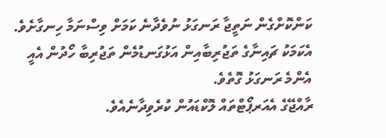ކަންކޮށްގެން ނަތީޖާ ރަނގަޅު ނުވެދާނެ ކަމަށް ވިސްނަމާ ހިނގާށެވެ. އެކަމަކު ޗައިނާގެ ތަޖުރިބާއިން އަޅުގަނޑުމެން ތަޖުރިބާ ހޯދުން އެއީ އެންމެ ރަނގަޅު ގޮތެވެ.
ރާއްޖޭގެ އެއަރޕޯޓްތައް ލޮކްޑައުން ކުރެވިދާނެއެވެ.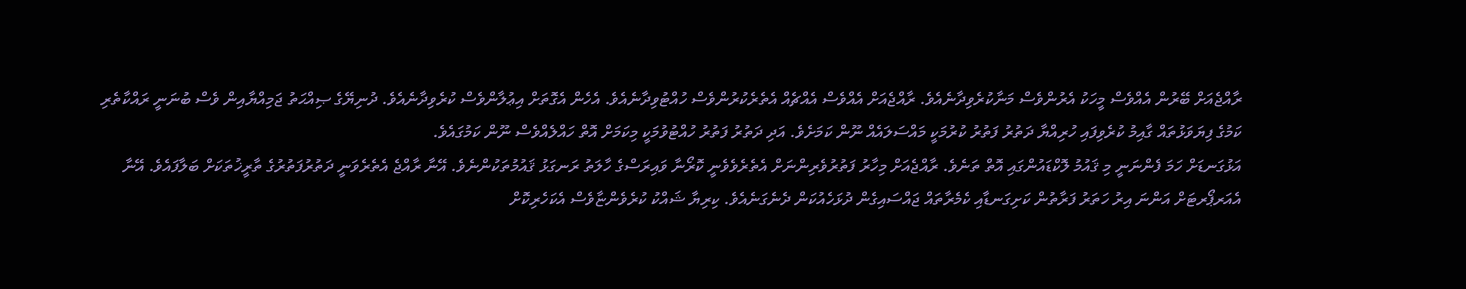ރާއްޖެއަށް ބޭރުން އެއްވެސް މީހަކު އެރުންވެސް މަނާކުރެވިދާނެއެވެ. ރާއްޖެއަށް އެއްވެސް އެއްޗެއް އެތެރެކުރުންވެސް ހުއްޓުވިދާނެއެވެ. އެހެން އެގޮތަށް އިޢުލާންވެސް ކުރެވިދާނެއެވެ. ދުނިޔޭގެ ޞިއްޙަތު ޖަމިއްޔާއިން ވެސް ބުނަނީ ރައްކާތެރި ކަމުގެ ފިޔަވަޅުތައް ގާއިމު ކުރެވިފައި ހުރިއްޔާ ދަތުރު ފަތުރު ކުރުމަކީ މައްސަލައެއް ނޫން ކަމަށެވެ. އަދި ދަތުރު ފަތުރު ހުއްޓުވުމަކީ މިކަމަށް އޮތް ހައްލެއްވެސް ނޫން ކަމުގައެވެ.
އަޅުގަނޑަށް ހަމަ ފެންނަނީ މި ޤައުމު ލޮކްޑައުންގައި އޮތް ތަނެވެ. ރާއްޖެއަށް މިހާރު ފަތުރުވެރިންނަށް އެތެރެވެވެނީ ކޮރޯނާ ވައިރަސްގެ ހާލަތު ރަނގަޅު ޤައުމުތަކުންނެވެ. އޭނާ ރާއްޖެ އެތެރެވަނީ ދަތުރުފަތުރުގެ ތާރީޚުތަކަށް ބަލާފައެވެ. އޭނާ އެއަރޕޯރޓަށް އަންނަ އިރު ހަތަރު ފަރާތުން ކަށިގަނޑާއި ކެމެރާތައް ޖައްސައިގެން ދުޅަހެއުކަން ދެނެގަނެއެވެ. ކިރިޔާ ޝައްކު ކުރެވެންޏާވެސް އެކަހެރިކޮށް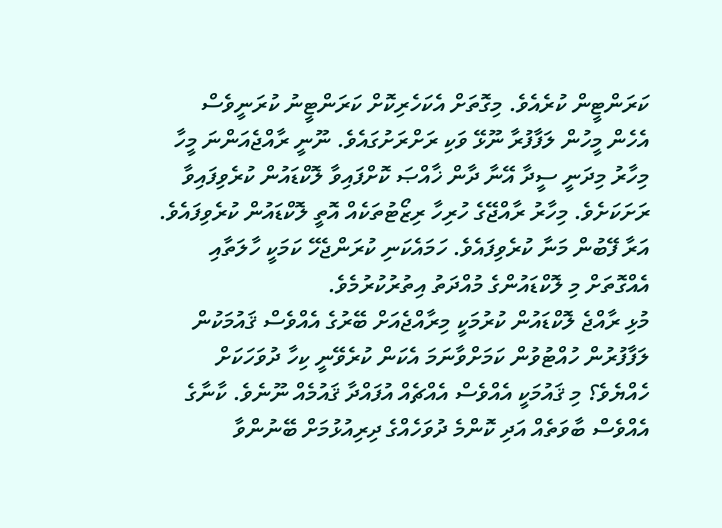ކަރަންޓީން ކުރެއެވެ. މިގޮތަށް އެކަހެރިކޮށް ކަރަންޓީނު ކުރަނީވެސް އެހެން މީހުން ލަފާފުރާ ނޫޅޭ ވަކި ރަށްރަށުގައެވެ. ނޫނީ ރާއްޖެއަންނަ މީހާ މިހާރު މިދަނީ ސީދާ އޭނާ ދާން ޚާއްޞަ ކޮށްފައިވާ ލޮކްޑައުން ކުރެވިފައިވާ ރަށަކަށެވެ. މިހާރު ރާއްޖޭގެ ހުރިހާ ރިޒޯޓުތަކެއް އޮތީ ލޮކްޑައުން ކުރެވިފައެވެ. އަރާ ފޭބުން މަނާ ކުރެވިފައެވެ. ހަމައެކަނި ކުރަންޖެހޭ ކަމަކީ ހާލަތާއި އެއްގޮތަށް މި ލޮކްޑައުންގެ މުއްދަތު އިތުރުކުރުމެވެ.
މުޅި ރާއްޖެ ލޮކްޑައުން ކުރުމަކީ މިރާއްޖެއަށް ބޭރުގެ އެއްވެސް ޤައުމަކުން ލަފާފުރުން ހުއްޓުވުން ކަމަށްވާނަމަ އެކަން ކުރެވޭނީ ކިހާ ދުވަހަކަށް ހެއްޔެވެ؟ މި ޤައުމަކީ އެއްވެސް އެއްޗެއް އުފައްދާ ޤައުމެއް ނޫނެވެ. ކާނާގެ އެއްވެސް ބާވަތެއް އަދި ކޮންމެ ދުވަހެއްގެ ދިރިއުޅުމަށް ބޭނުންވާ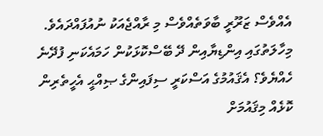އެއްވެސް ޒަރޫރީ ބާވަތެއްވެސް މި ރާއްޖެއަކު ނުއުފައްދައެވެ. މިހާލަތުގައި އިންޑިޔާއިން ދޭ ބޭސްކޮޅަކުން ހަމައެކަނި ފުދޭނެ ހެއްޔެވެ؟ އެޤައުމުގެ އަސްކަރީ ސިފައިންގެ ޞިއްޙީ އެހީތެރިން ކޮޅެއް މިޤައުމަށް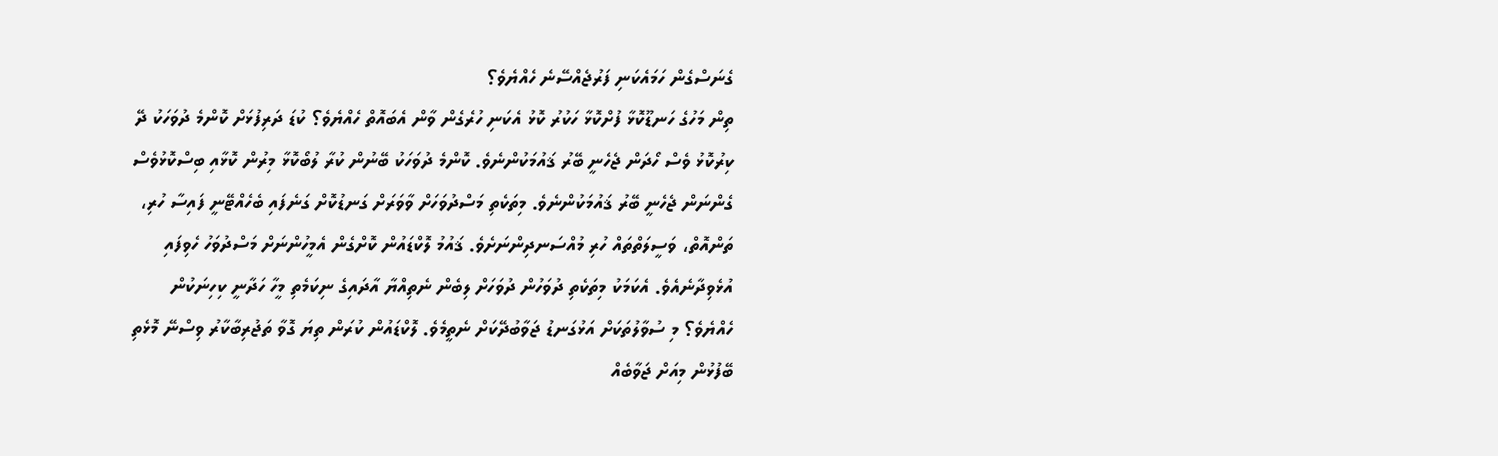ގެނަސްގެން ހަމައެކަނި ފަރުޖެއްސޭނެ ހެއްޔެވެ؟
ތިން މަހުގެ ހަނޑޫކޮޅާ ފުށްކޮޅާ ހަކުރު ކޮޅު އެކަނި ހުރެގެން ވާން އެބައޮތް ހެއްޔެވެ؟ ކުޑަ ދަރިފުޅަށް ކޮންމެ ދުވަހަކު ދޭ ކިރުކޮޅު ވެސް ހޯދަން ޖެހެނީ ބޭރު ޤައުމަކުންނެވެ. ކޮންމެ ދުވަހަކު ބޭނުން ކުރާ ލުބޯކޮޅާ މިރުން ކޮޅާއި ބިސްކޮޅުވެސް ގެންނަން ޖެހެނީ ބޭރު ޤައުމަކުންނެވެ. މިތަކެތި މަސްދުވަހަށް ވާވަރަށް ގަނޑުކޮށް ގަނެފައި ބެހެއްޓޭނީ ފައިސާ ހުރި، ތަންއޮތް، ވަސީލަތްތައް ހުރި މުއްސަނދިންނަށެވެ. ޤައުމު ލޮކްޑައުން ކޮށްގެން އެމީހުންނަށް މަސްދުވަހު ހެވިފައި އުޅެވިދާނެއެވެ. އެކަމަކު މިތަކެތި ދުވަހުން ދުވަހަށް ލިބެން ނެތިއްޔާ އާދައިގެ ނިކަމެތި މީހާ ހަދާނީ ކިހިނަކުން ހެއްޔެވެ؟ މި ސުވާލުތަކަށް އަޅުގަނޑު ޖަވާބުދޭކަށް ނެތީމެވެ. ލޮކްޑައުން ކުރަން ތިޔަ ގޮވާ ތަޖުރިބާކާރު ވިސްނޭ މޮޅެތި ބޭފުޅުން މިއަށް ޖަވާބެއް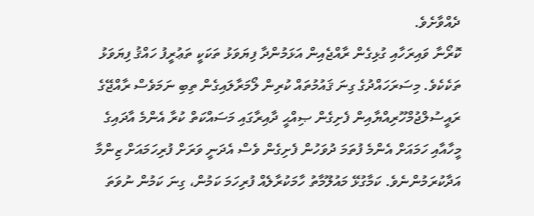ދެއްވާށެވެ.
ކޮރޯނާ ވައިރަހާއި ގުޅިގެން ރާއްޖެއިން އަޅަމުންދާ ފިޔަވަޅު ތަކަކީ ތަޢުރީފު ހައްޤު ފިޔަވަޅު ތަކެކެވެ. މިސަރަހައްދުގެ ގިނަ ޤައުމުތައް ކުރިން ލޯމަރާލައިގެން ތިބި ނަމަވެސް ރާއްޖޭގެ ރައީސުލްޖުމްހޫރިއްޔާއިން ފެށިގެން ޞިއްޙީ ދާއިރާގައި މަސައްކަތް ކުރާ އެންމެ އާދައިގެ މީހާއާއި ހަމައަށް އެންމެ ފުތަމަ ދުވަހުން ފެށިގެން ވެސް އެދަނީ ވަރަށް ފުރިހަމައަށް ޒިންމާ އަދާކުރަމުންނެވެ. ކަމާގުޅޭ މައުލޫމާތު ހާމަކުރާލެއް ފުރިހަމަ ކަމުން، ގިނަ ކަމުން ނުވަތަ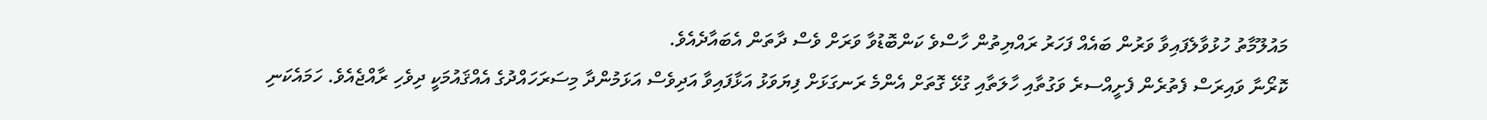މައުލޫމާތު ހުޅުވާލެފައިވާ ވަރުން ބައެއް ފަހަރު ރައްޔިތުން ހާސްވެ ކަންބޮޑުވާ ވަރަށް ވެސް ދާތަން އެބައާދެއެވެ.
ކޮރޯނާ ވައިރަސް ފެތުރެން ފެށީއްސރެ ވަގުތާއި ހާލަތާއި ގުޅޭ ގޮތަށް އެންމެ ރަނގަޅަށް ފިޔަވަޅު އަޅާފައިވާ އަދިވެސް އަޅަމުންދާ މިސަރަހައްދުގެ އެއްޤައުމަކީ ދިވެހި ރާއްޖެއެވެ. ހަމައެކަނި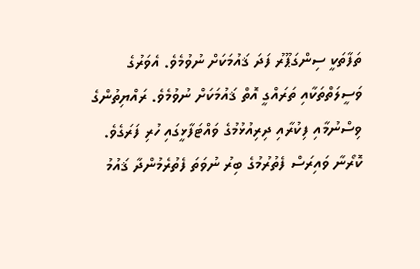ތަފާތަކީ ސިންގަޕޫރު ފަދަ ޤައުމަކަށް ނުވުމެވެ. އެވަރުގެ ވަސީލަތްތަކާއި ތަރައްގީ އޮތް ޤައުމަކަށް ނުވުމެވެ. ރައްޔިތުންގެ ވިސްނުމާއި ފިކުރާއި ދިރިއުޅުމުގެ ވައްޓަފާޅީގައި ހުރި ފަރަގެވެ.
ކޮރޯނާ ވައިރަސް ފެތުރުމުގެ ބިރު ނުވަތަ ފެތުރެމުންދާ ޤައުމު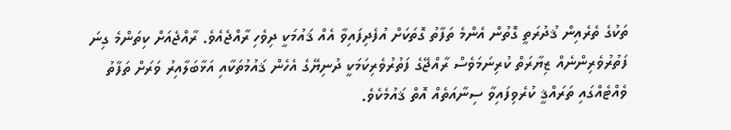ތަކުގެ ތެރެއިން ޤުދުރަތީ ގޮތުން އެންމެ ތަފާތު ގޮތަކަށް އުފެދިފައިވާ އެއް ޤައުމަކީ ދިވެހި ރާއްޖެއެވެ. ރާއްޖެއަށް ކިތަންމެ ގިނަ ފަތުރުވެރިންނެއް ޒިޔާރަތް ކުރިނަމަވެސް ރާއްޖޭގެ ފަތުރުވެރިކަމަކީ ދުނިޔޭގެ އެހެން ޤައުމުތަކާއި އަޅާބަލާއިރު ވަރަށް ތަފާތު ވެއްޓެއްގައި ތަރައްޤީ ކުރެވިފައިވާ ސިނާއަތެއް އޮތް ޤައުމެކެވެ.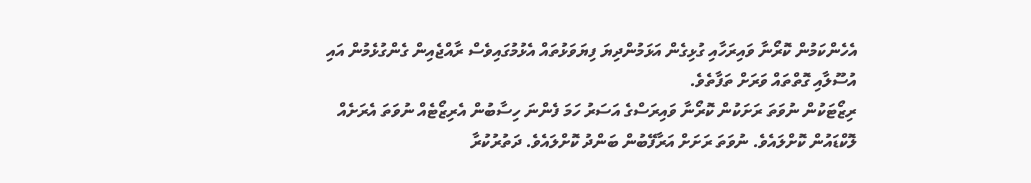އެހެންކަމުން ކޮރޯނާ ވައިރަހާއި ގުޅިގެން އަޅަމުންދިޔަ ފިޔަވަޅުތައް އެޅުމުގައިވެސް ރާއްޖެއިން ގެންގުޅެމުން އައި އުސޫލާއި ގޮތްތައް ވަރަށް ތަފާތެވެ.
ރިޒޯޓަކުން ނުވަތަ ރަށަކުން ކޮރޯނާ ވައިރަސްގެ އަސަރު ހަމަ ފެންނަ ހިސާބުން އެރިޒޯޓެއް ނުވަތަ އެރަށެއް ލޮކްޑައުން ކޮށްލައެވެ. ނުވަތަ ރަށަށް އަރާފޭބުން ބަންދު ކޮށްލައެވެ. ދަތުރުކުރާ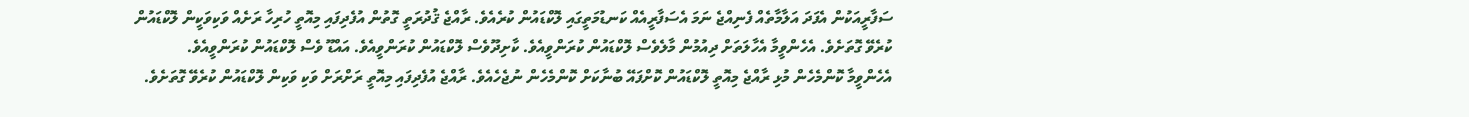ސަފާރީއަކުން އެފަދަ އަލާމާތެއް ފެނިއްޖެ ނަމަ އެސަފާރީއެއް ކަނޑުމަތީގައި ލޮކްޑައުން ކުރެއެވެ. ރާއްޖެ ޤުދުރަތީ ގޮތުން އުފެދިފައި މިއޮތީ ހުރިހާ ރަށެއް ވަކިވަކީން ލޮކްޑައުން ކުރެވޭ ގޮތަށެވެ. އެހެންވީމާ އެހާލަތަށް ދިއުމުން މާލެވެސް ލޮކްޑައުން ކުރަންވީއެވެ. ކާށިދޫވެސް ލޮކްޑައުން ކުރަންވީއެވެ. އައްޑޫ ވެސް ލޮކްޑައުން ކުރަންވީއެވެ.
އެހެންވީމާ ކޮންމެހެން މުޅި ރާއްޖެ މިއޮތީ ލޮކްޑައުން ކޮށްފައޭ ބުނާކަށް ކޮންމެހެން ނުޖެހެއެވެ. ރާއްޖެ އުފެދިފައި މިއޮތީ ރަށްރަށް ވަކި ވަކިން ލޮކްޑައުން ކުރެވޭ ގޮތަށެވެ.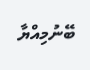ބޭނުމިއްޔާ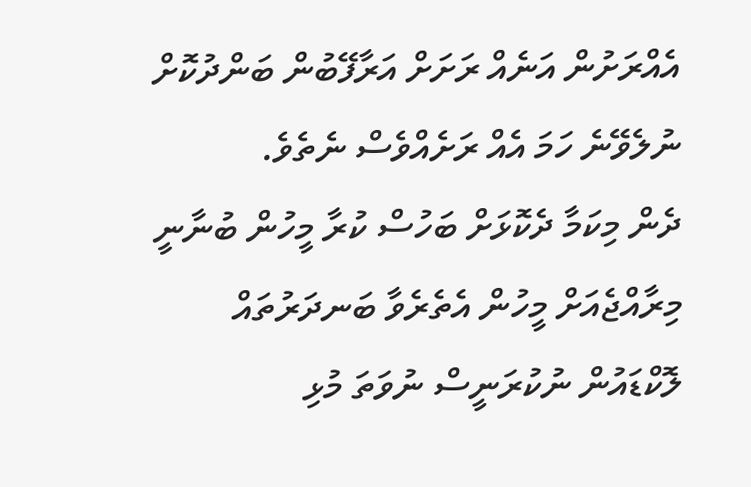އެއްރަށުން އަނެއް ރަށަށް އަރާފޭބުން ބަންދުކޮށް ނުލެވޭނެ ހަމަ އެއް ރަށެއްވެސް ނެތެވެ.
ދެން މިކަމާ ދެކޮޅަށް ބަހުސް ކުރާ މީހުން ބުނާނީ މިރާއްޖެއަށް މީހުން އެތެރެވާ ބަނދަރުތައް ލޮކްޑައުން ނުކުރަނީސް ނުވަތަ މުޅި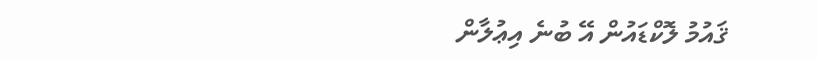ޤައުމު ލޮކްޑައުން އޭ ބުނެ އިޢުލާން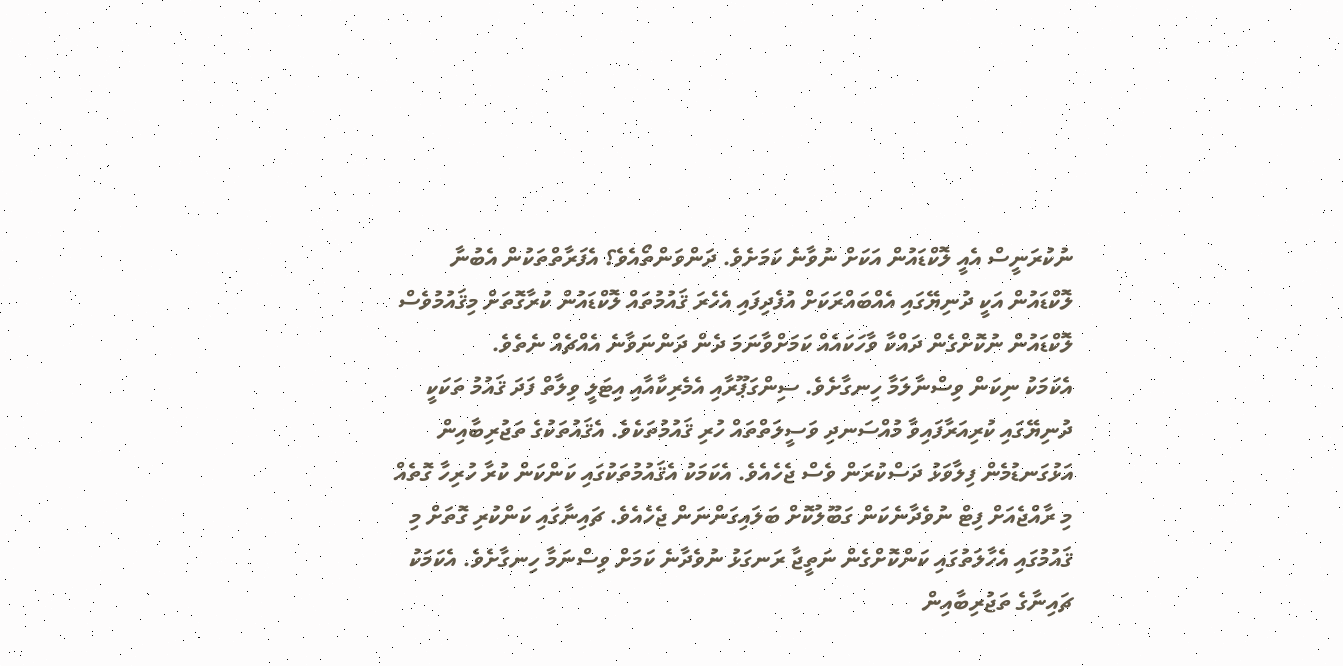ނުކުރަނީސް އެއީ ލޮކްޑައުން އަކަށް ނުވާނެ ކަމަށެވެ. ދަންވަންތޯއެވެ؟ އެފަރާތްތަކުން އެބުނާ ލޮކްޑައުން އަކީ ދުނިޔޭގައި އެއްބައްރަކަށް އުފެދިފައި އެހެރަ ޤައުމުތައް ލޮކްޑައުން ކުރާގޮތަށް މިޤައުމުވެސް ލޮކްޑައުން ނުކޮށްގެން ދައްކާ ވާހަކައެއް ކަމަށްވާނަމަ ދެން ދަންނަވާނެ އެއްޗެއް ނެތެވެ.
އެކަމަކު ނިކަން ވިސްނާލަމާ ހިނގާށެވެ. ސިންގަޕޫރާއި އެމެރިކާއާއި އިޓަލީ ވިލާތް ފަދަ ޤައުމު ތަކަކީ ދުނިޔޭގައި ކުރިއަރާފައިވާ މުއްސަނދި ވަސީލަތްތައް ހުރި ޤައުމުތަކެވެ. އެޤައުތަކުގެ ތަޖުރިބާއިން އަޅުގަނޑުމެން ފިލާވަޅު ދަސްކުރަން ވެސް ޖެހެއެވެ. އެކަމަކު އެޤައުމުތަކުގައި ކަންކަން ކުރާ ހުރިހާ ގޮތެއް މި ރާއްޖެއަށް ފިޓް ނުވެދާނެކަން ގަބޫލުކޮށް ބަލައިގަންނަން ޖެހެއެވެ. ޗައިނާގައި ކަންކުރި ގޮތަށް މި ޤައުމުގައި އެހާލަތުގައި ކަންކޮށްގެން ނަތީޖާ ރަނގަޅު ނުވެދާނެ ކަމަށް ވިސްނަމާ ހިނގާށެވެ. އެކަމަކު ޗައިނާގެ ތަޖުރިބާއިން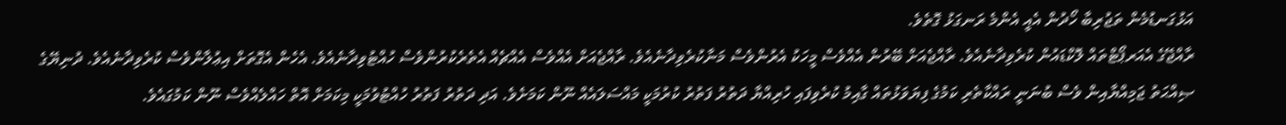އަޅުގަނޑުމެން ތަޖުރިބާ ހޯދުން އެއީ އެންމެ ރަނގަޅު ގޮތެވެ.
ރާއްޖޭގެ އެއަރޕޯޓްތައް ލޮކްޑައުން ކުރެވިދާނެއެވެ. ރާއްޖެއަށް ބޭރުން އެއްވެސް މީހަކު އެރުންވެސް މަނާކުރެވިދާނެއެވެ. ރާއްޖެއަށް އެއްވެސް އެއްޗެއް އެތެރެކުރުންވެސް ހުއްޓުވިދާނެއެވެ. އެހެން އެގޮތަށް އިޢުލާންވެސް ކުރެވިދާނެއެވެ. ދުނިޔޭގެ ޞިއްޙަތު ޖަމިއްޔާއިން ވެސް ބުނަނީ ރައްކާތެރި ކަމުގެ ފިޔަވަޅުތައް ގާއިމު ކުރެވިފައި ހުރިއްޔާ ދަތުރު ފަތުރު ކުރުމަކީ މައްސަލައެއް ނޫން ކަމަށެވެ. އަދި ދަތުރު ފަތުރު ހުއްޓުވުމަކީ މިކަމަށް އޮތް ހައްލެއްވެސް ނޫން ކަމުގައެވެ.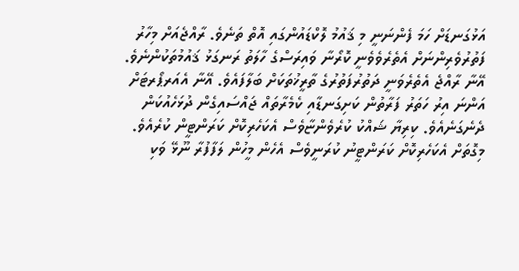އަޅުގަނޑަށް ހަމަ ފެންނަނީ މި ޤައުމު ލޮކްޑައުންގައި އޮތް ތަނެވެ. ރާއްޖެއަށް މިހާރު ފަތުރުވެރިންނަށް އެތެރެވެވެނީ ކޮރޯނާ ވައިރަސްގެ ހާލަތު ރަނގަޅު ޤައުމުތަކުންނެވެ. އޭނާ ރާއްޖެ އެތެރެވަނީ ދަތުރުފަތުރުގެ ތާރީޚުތަކަށް ބަލާފައެވެ. އޭނާ އެއަރޕޯރޓަށް އަންނަ އިރު ހަތަރު ފަރާތުން ކަށިގަނޑާއި ކެމެރާތައް ޖައްސައިގެން ދުޅަހެއުކަން ދެނެގަނެއެވެ. ކިރިޔާ ޝައްކު ކުރެވެންޏާވެސް އެކަހެރިކޮށް ކަރަންޓީން ކުރެއެވެ. މިގޮތަށް އެކަހެރިކޮށް ކަރަންޓީނު ކުރަނީވެސް އެހެން މީހުން ލަފާފުރާ ނޫޅޭ ވަކި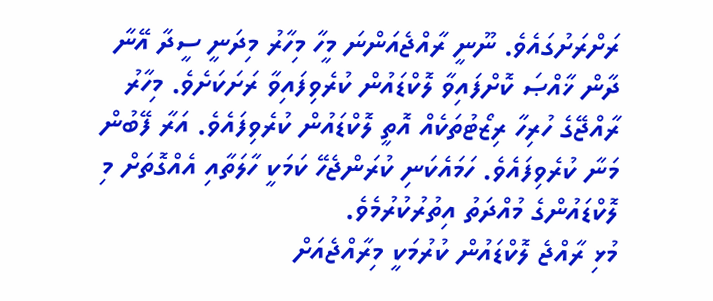ރަށްރަށުގައެވެ. ނޫނީ ރާއްޖެއަންނަ މީހާ މިހާރު މިދަނީ ސީދާ އޭނާ ދާން ޚާއްޞަ ކޮށްފައިވާ ލޮކްޑައުން ކުރެވިފައިވާ ރަށަކަށެވެ. މިހާރު ރާއްޖޭގެ ހުރިހާ ރިޒޯޓުތަކެއް އޮތީ ލޮކްޑައުން ކުރެވިފައެވެ. އަރާ ފޭބުން މަނާ ކުރެވިފައެވެ. ހަމައެކަނި ކުރަންޖެހޭ ކަމަކީ ހާލަތާއި އެއްގޮތަށް މި ލޮކްޑައުންގެ މުއްދަތު އިތުރުކުރުމެވެ.
މުޅި ރާއްޖެ ލޮކްޑައުން ކުރުމަކީ މިރާއްޖެއަށް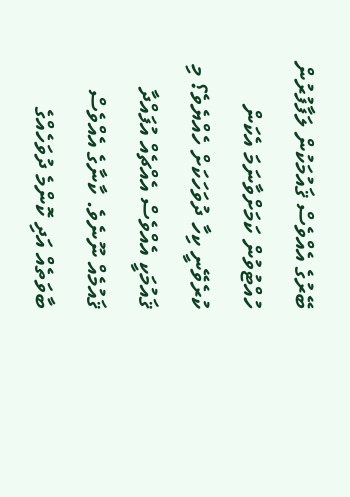ބޭރުގެ އެއްވެސް ޤައުމަކުން ލަފާފުރުން ހުއްޓުވުން ކަމަށްވާނަމަ އެކަން ކުރެވޭނީ ކިހާ ދުވަހަކަށް ހެއްޔެވެ؟ މި ޤައުމަކީ އެއްވެސް އެއްޗެއް އުފައްދާ ޤައުމެއް ނޫނެވެ. ކާނާގެ އެއްވެސް ބާވަތެއް އަދި ކޮންމެ ދުވަހެއްގެ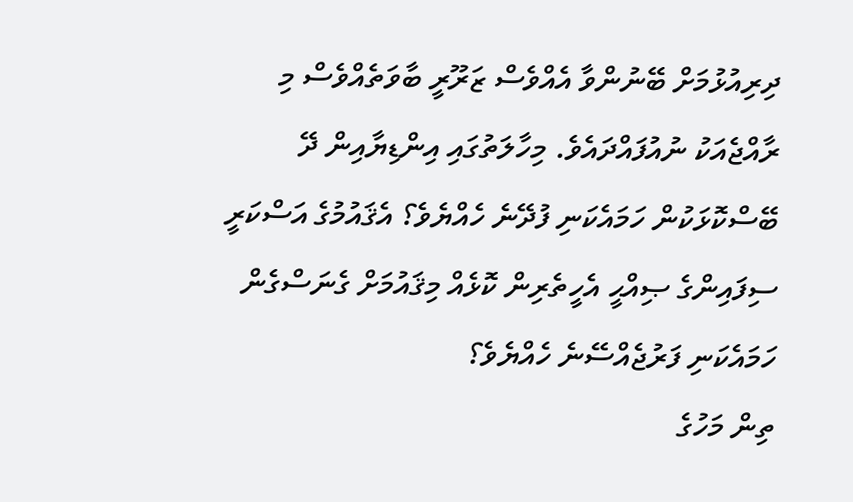ދިރިއުޅުމަށް ބޭނުންވާ އެއްވެސް ޒަރޫރީ ބާވަތެއްވެސް މި ރާއްޖެއަކު ނުއުފައްދައެވެ. މިހާލަތުގައި އިންޑިޔާއިން ދޭ ބޭސްކޮޅަކުން ހަމައެކަނި ފުދޭނެ ހެއްޔެވެ؟ އެޤައުމުގެ އަސްކަރީ ސިފައިންގެ ޞިއްޙީ އެހީތެރިން ކޮޅެއް މިޤައުމަށް ގެނަސްގެން ހަމައެކަނި ފަރުޖެއްސޭނެ ހެއްޔެވެ؟
ތިން މަހުގެ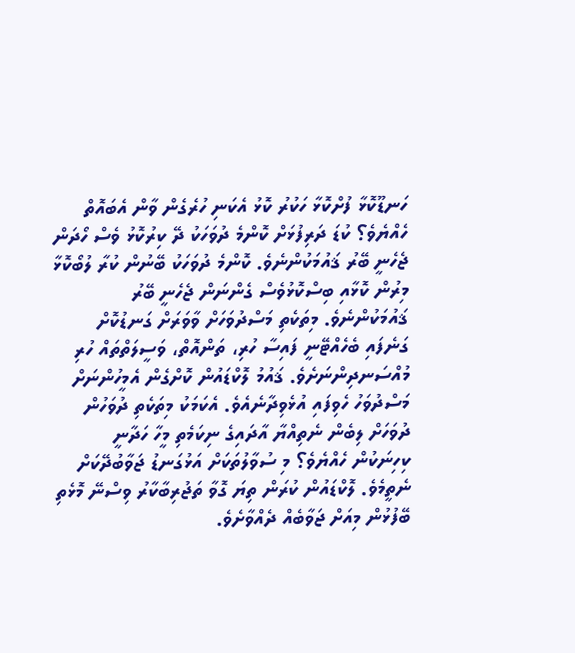ހަނޑޫކޮޅާ ފުށްކޮޅާ ހަކުރު ކޮޅު އެކަނި ހުރެގެން ވާން އެބައޮތް ހެއްޔެވެ؟ ކުޑަ ދަރިފުޅަށް ކޮންމެ ދުވަހަކު ދޭ ކިރުކޮޅު ވެސް ހޯދަން ޖެހެނީ ބޭރު ޤައުމަކުންނެވެ. ކޮންމެ ދުވަހަކު ބޭނުން ކުރާ ލުބޯކޮޅާ މިރުން ކޮޅާއި ބިސްކޮޅުވެސް ގެންނަން ޖެހެނީ ބޭރު ޤައުމަކުންނެވެ. މިތަކެތި މަސްދުވަހަށް ވާވަރަށް ގަނޑުކޮށް ގަނެފައި ބެހެއްޓޭނީ ފައިސާ ހުރި، ތަންއޮތް، ވަސީލަތްތައް ހުރި މުއްސަނދިންނަށެވެ. ޤައުމު ލޮކްޑައުން ކޮށްގެން އެމީހުންނަށް މަސްދުވަހު ހެވިފައި އުޅެވިދާނެއެވެ. އެކަމަކު މިތަކެތި ދުވަހުން ދުވަހަށް ލިބެން ނެތިއްޔާ އާދައިގެ ނިކަމެތި މީހާ ހަދާނީ ކިހިނަކުން ހެއްޔެވެ؟ މި ސުވާލުތަކަށް އަޅުގަނޑު ޖަވާބުދޭކަށް ނެތީމެވެ. ލޮކްޑައުން ކުރަން ތިޔަ ގޮވާ ތަޖުރިބާކާރު ވިސްނޭ މޮޅެތި ބޭފުޅުން މިއަށް ޖަވާބެއް ދެއްވާށެވެ.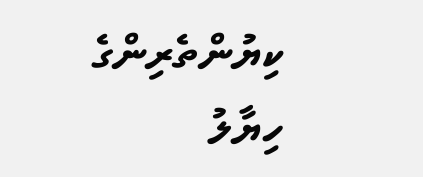ކިޔުންތެރިންގެ ހިޔާލު